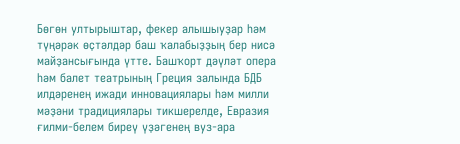Бөгөн ултырыштар, фекер алышыуҙар һәм түңәрәк өҫтәлдәр баш ҡалабыҙҙың бер нисә майҙансығында үтте. Башҡорт дәүләт опера һәм балет театрының Греция залында БДБ илдәренең ижади инновациялары һәм милли мәҙәни традициялары тикшерелде, Евразия ғилми-белем биреү үҙәгенең вуз-ара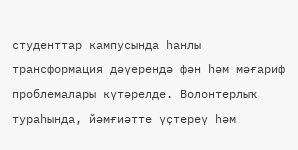студенттар кампусында һанлы трансформация дәүерендә фән һәм мәғариф проблемалары күтәрелде. Волонтерлыҡ тураһында, йәмғиәтте үҫтереү һәм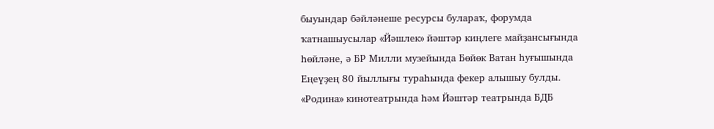быуындар бәйләнеше ресурсы булараҡ, форумда ҡатнашыусылар «Йәшлек» йәштәр киңлеге майҙансығында һөйләне, ә БР Милли музейында Бөйөк Ватан һуғышында Еңеүҙең 80 йыллығы тураһында фекер алышыу булды. «Родина» кинотеатрында һәм Йәштәр театрында БДБ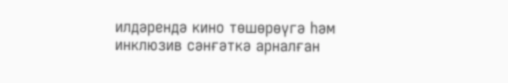илдәрендә кино төшөрөүгә һәм инклюзив сәнғәткә арналған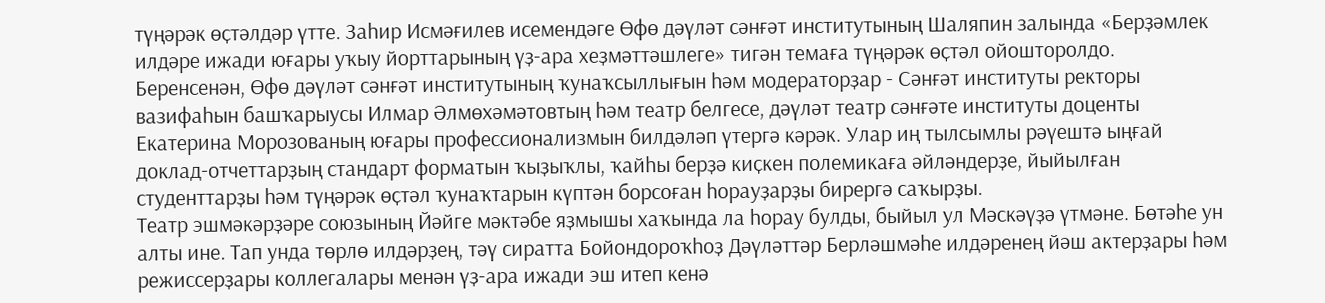түңәрәк өҫтәлдәр үтте. Заһир Исмәғилев исемендәге Өфө дәүләт сәнғәт институтының Шаляпин залында «Берҙәмлек илдәре ижади юғары уҡыу йорттарының үҙ-ара хеҙмәттәшлеге» тигән темаға түңәрәк өҫтәл ойошторолдо.
Беренсенән, Өфө дәүләт сәнғәт институтының ҡунаҡсыллығын һәм модераторҙар - Сәнғәт институты ректоры вазифаһын башҡарыусы Илмар Әлмөхәмәтовтың һәм театр белгесе, дәүләт театр сәнғәте институты доценты Екатерина Морозованың юғары профессионализмын билдәләп үтергә кәрәк. Улар иң тылсымлы рәүештә ыңғай доклад-отчеттарҙың стандарт форматын ҡыҙыҡлы, ҡайһы берҙә киҫкен полемикаға әйләндерҙе, йыйылған студенттарҙы һәм түңәрәк өҫтәл ҡунаҡтарын күптән борсоған һорауҙарҙы бирергә саҡырҙы.
Театр эшмәкәрҙәре союзының Йәйге мәктәбе яҙмышы хаҡында ла һорау булды, быйыл ул Мәскәүҙә үтмәне. Бөтәһе ун алты ине. Тап унда төрлө илдәрҙең, тәү сиратта Бойондороҡһоҙ Дәүләттәр Берләшмәһе илдәренең йәш актерҙары һәм режиссерҙары коллегалары менән үҙ-ара ижади эш итеп кенә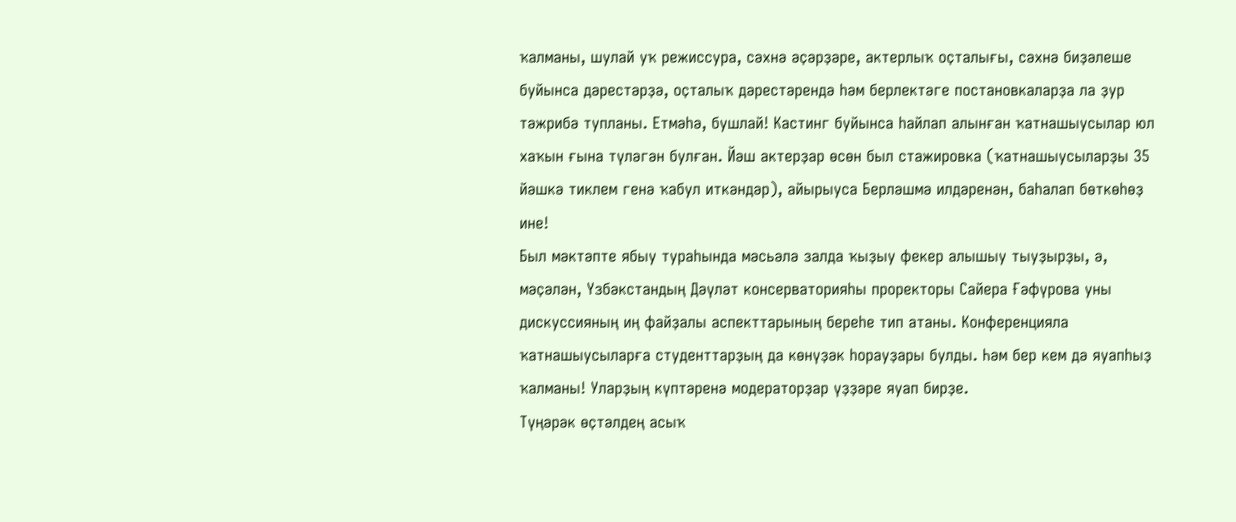ҡалманы, шулай уҡ режиссура, сәхнә әҫәрҙәре, актерлыҡ оҫталығы, сәхнә биҙәлеше буйынса дәрестәрҙә, оҫталыҡ дәрестәрендә һәм берлектәге постановкаларҙа ла ҙур тәжрибә тупланы. Етмәһә, бушлай! Кастинг буйынса һайлап алынған ҡатнашыусылар юл хаҡын ғына түләгән булған. Йәш актерҙар өсөн был стажировка (ҡатнашыусыларҙы 35 йәшкә тиклем генә ҡабул иткәндәр), айырыуса Берләшмә илдәренән, баһалап бөткөһөҙ ине!
Был мәктәпте ябыу тураһында мәсьәлә залда ҡыҙыу фекер алышыу тыуҙырҙы, ә, мәҫәлән, Үзбәкстандың Дәүләт консерваторияһы проректоры Сайера Ғәфүрова уны дискуссияның иң файҙалы аспекттарының береһе тип атаны. Конференцияла ҡатнашыусыларға студенттарҙың да көнүҙәк һорауҙары булды. Һәм бер кем дә яуапһыҙ ҡалманы! Уларҙың күптәренә модераторҙар үҙҙәре яуап бирҙе.
Түңәрәк өҫтәлдең асыҡ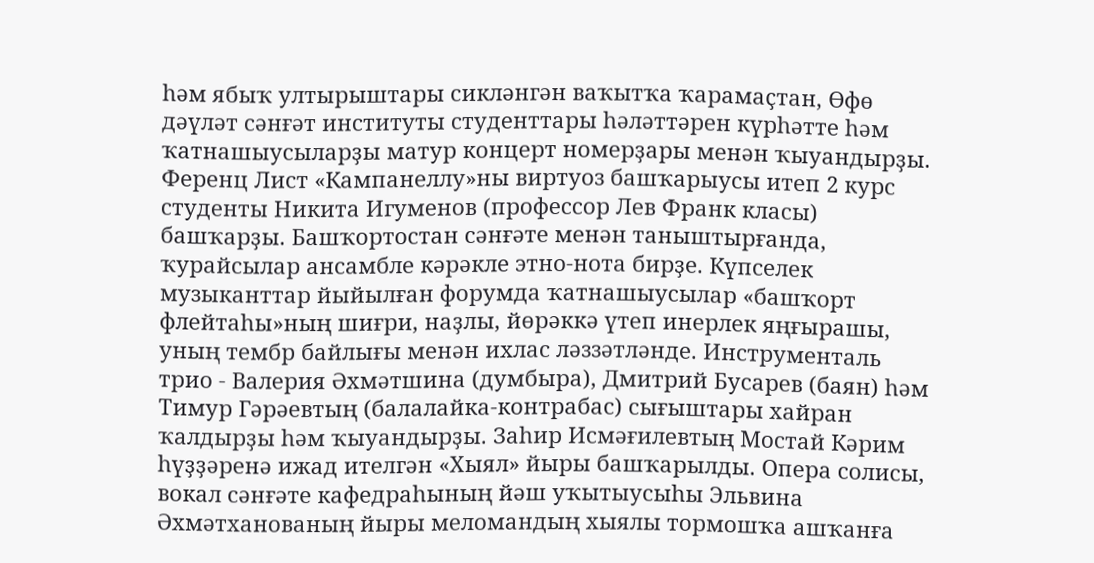һәм ябыҡ ултырыштары сикләнгән ваҡытҡа ҡарамаҫтан, Өфө дәүләт сәнғәт институты студенттары һәләттәрен күрһәтте һәм ҡатнашыусыларҙы матур концерт номерҙары менән ҡыуандырҙы. Ференц Лист «Кампанеллу»ны виртуоз башҡарыусы итеп 2 курс студенты Никита Игуменов (профессор Лев Франк класы) башҡарҙы. Башҡортостан сәнғәте менән таныштырғанда, ҡурайсылар ансамбле кәрәкле этно-нота бирҙе. Күпселек музыканттар йыйылған форумда ҡатнашыусылар «башҡорт флейтаһы»ның шиғри, наҙлы, йөрәккә үтеп инерлек яңғырашы, уның тембр байлығы менән ихлас ләззәтләнде. Инструменталь трио - Валерия Әхмәтшина (думбыра), Дмитрий Бусарев (баян) һәм Тимур Гәрәевтың (балалайка-контрабас) сығыштары хайран ҡалдырҙы һәм ҡыуандырҙы. Заһир Исмәғилевтың Мостай Кәрим һүҙҙәренә ижад ителгән «Хыял» йыры башҡарылды. Опера солисы, вокал сәнғәте кафедраһының йәш уҡытыусыһы Эльвина Әхмәтханованың йыры меломандың хыялы тормошҡа ашҡанға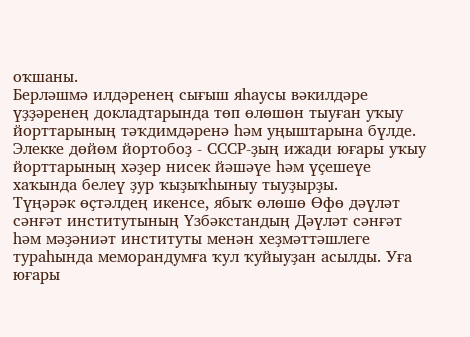оҡшаны.
Берләшмә илдәренең сығыш яһаусы вәкилдәре үҙҙәренең докладтарында төп өлөшөн тыуған уҡыу йорттарының тәҡдимдәренә һәм уңыштарына бүлде. Элекке дөйөм йортобоҙ - СССР-ҙың ижади юғары уҡыу йорттарының хәҙер нисек йәшәүе һәм үҫешеүе хаҡында белеү ҙур ҡыҙыҡһыныу тыуҙырҙы.
Түңәрәк өҫтәлдең икенсе, ябыҡ өлөшө Өфө дәүләт сәнғәт институтының Үзбәкстандың Дәүләт сәнғәт һәм мәҙәниәт институты менән хеҙмәттәшлеге тураһында меморандумға ҡул ҡуйыуҙан асылды. Уға юғары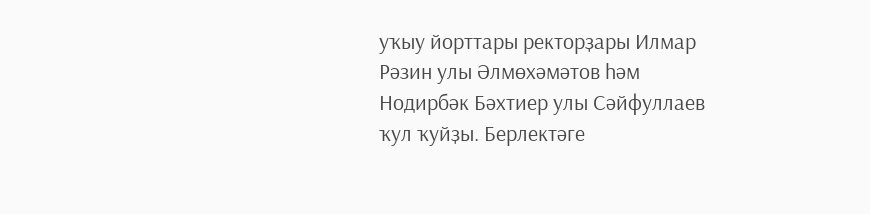уҡыу йорттары ректорҙары Илмар Рәзин улы Әлмөхәмәтов һәм Нодирбәк Бәхтиер улы Сәйфуллаев ҡул ҡуйҙы. Берлектәге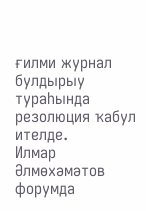ғилми журнал булдырыу тураһында резолюция ҡабул ителде.
Илмар Әлмөхәмәтов форумда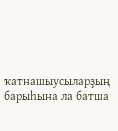ҡатнашыусыларҙың барыһына ла батша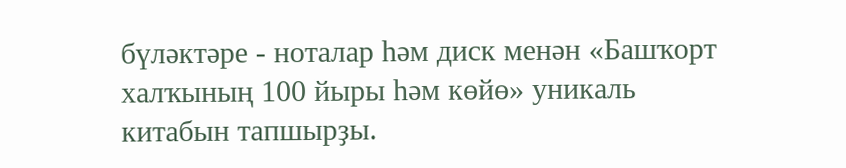бүләктәре - ноталар һәм диск менән «Башҡорт халҡының 100 йыры һәм көйө» уникаль китабын тапшырҙы.